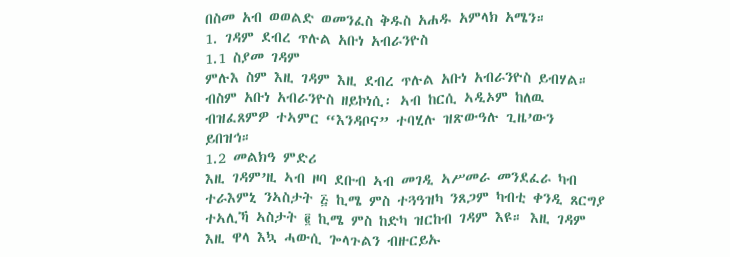በስመ አብ ወወልድ ወመንፈስ ቅዱስ አሐዱ አምላክ አሜን።
1. ገዳም ደብረ ጥሉል አቡነ አብራንዮስ
1.1 ስያመ ገዳም
ምሉእ ስም እዚ ገዳም እዚ ደብረ ጥሉል አቡነ አብራንዮስ ይብሃል። ብስም አቡነ አብራንዮስ ዘይኮነሲ፡ ኣብ ከርሲ ኣዲኦም ከለዉ ብዝፈጸምዎ ተኣምር “እንዳቦና” ተባሂሉ ዝጽውዓሉ ጊዜ’ውን ይበዝኅ።
1.2 መልክዓ ምድሪ
እዚ ገዳም’ዚ ኣብ ዞባ ደቡብ ኣብ መገዲ ኣሥመራ መንደፈራ ካብ ተራእምኒ ንኣስታት ፭ ኪሜ ምስ ተጓዓዝካ ንጸጋም ካብቲ ቀንዲ ጸርግያ ተኣሊኻ ኣስታት ፪ ኪሜ ምስ ከድካ ዝርከብ ገዳም እዩ። እዚ ገዳም እዚ ዋላ እኳ ሓውሲ ጐላጉልን ብዙርይኡ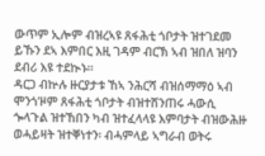ውጥም ኢሎም ብዝረኣዩ ጸፋሕቲ ጎቦታት ዝተገደመ ይኹን ደኣ እምበር እዚ ገዳም ብርኽ ኣብ ዝበለ ዝባን ደብሪ እዩ ተደኲኑ።
ዳርጋ ብኵሉ ዙርያታቱ ኸኣ ንሕርሻ ብዝሰማማዕ ኣብ ሞንጎ’ዞም ጸፋሕቲ ጎቦታት ብዝተሸንጠሩ ሓውሲ ጐላጉል ዝተኸበን ካብ ዝተፈላላዩ እምባታት ብዝውሕዙ ወሓይዛት ዝተቐነተን፡ ብሓምላይ ኣግራብ ወትሩ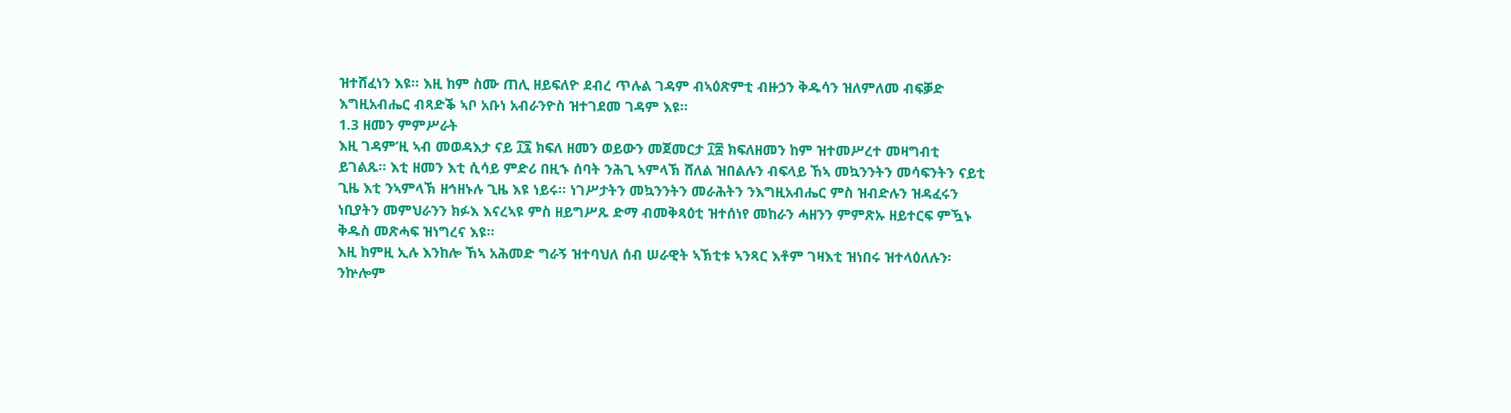ዝተሸፈነን እዩ። እዚ ከም ስሙ ጠሊ ዘይፍለዮ ደብረ ጥሉል ገዳም ብኣዕጽምቲ ብዙኃን ቅዱሳን ዝለምለመ ብፍቓድ እግዚአብሔር ብጻድቕ ኣቦ አቡነ አብራንዮስ ዝተገደመ ገዳም እዩ።
1.3 ዘመን ምምሥራት
እዚ ገዳም’ዚ ኣብ መወዳእታ ናይ ፲፯ ክፍለ ዘመን ወይውን መጀመርታ ፲፰ ክፍለዘመን ከም ዝተመሥረተ መዛግብቲ ይገልጹ። እቲ ዘመን እቲ ሲሳይ ምድሪ በዚኁ ሰባት ንሕጊ ኣምላኽ ሸለል ዝበልሉን ብፍላይ ኸኣ መኳንንትን መሳፍንትን ናይቲ ጊዜ እቲ ንኣምላኽ ዘኅዘኑሉ ጊዜ እዩ ነይሩ። ነገሥታትን መኳንንትን መራሕትን ንእግዚአብሔር ምስ ዝብድሉን ዝዳፈሩን ነቢያትን መምህራንን ክፉእ እናረኣዩ ምስ ዘይግሥጹ ድማ ብመቅጻዕቲ ዝተሰነየ መከራን ሓዘንን ምምጽኡ ዘይተርፍ ምዃኑ ቅዱስ መጽሓፍ ዝነግረና እዩ።
እዚ ከምዚ ኢሉ እንከሎ ኸኣ አሕመድ ግራኝ ዝተባህለ ሰብ ሠራዊት ኣኽቲቱ ኣንጻር እቶም ገዛእቲ ዝነበሩ ዝተላዕለሉን፡ ንኵሎም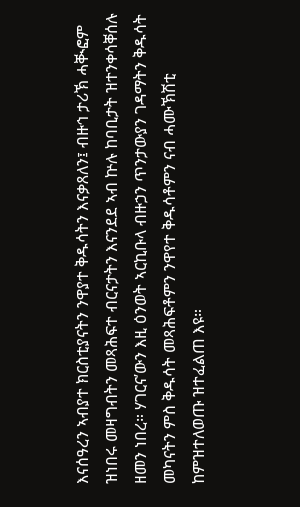እናሰዓረን ኣብያተ ክርስቲያናትን ንዋያተ ቅዱሳትን እናቃጸለን፤ ብዙኅ ታሪኽ ሓቚፎም ዝነበሩ መዛግብትን መጻሕፍተ ብርናታትን እናንደደ ኣብ ኵሉ ከባቢታት ዝተንቀሳቐሰሉ ዘመን ነበረ። ሃገርና’ውን እዚ ዕንወት ኣርኪቡላ ብዙኃን ጥንታውያን ገዳማትን ቅዱሳት መካናትን ምስ ቅዱሳት መጻሕፍቶምን ንዋየተ ቅዱሳቶምን ናብ ሓሙኽሽቲ ከምዝተለወጡ ዝተፈልጠ እዩ።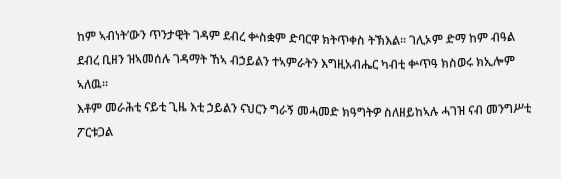ከም ኣብነት’ውን ጥንታዊት ገዳም ደብረ ቍስቋም ድባርዋ ክትጥቀስ ትኽእል። ገሊኦም ድማ ከም ብዓል ደብረ ቢዘን ዝኣመሰሉ ገዳማት ኸኣ ብኃይልን ተኣምራትን እግዚአብሔር ካብቲ ቍጥዓ ክስወሩ ክኢሎም ኣለዉ።
እቶም መራሕቲ ናይቲ ጊዜ እቲ ኃይልን ናህርን ግራኝ መሓመድ ክዓግትዎ ስለዘይከኣሉ ሓገዝ ናብ መንግሥቲ ፖርቱጋል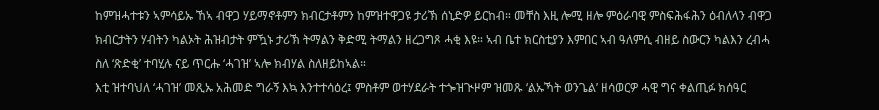ከምዝሓተቱን ኣምሳይኡ ኸኣ ብዋጋ ሃይማኖቶምን ክብርታቶምን ከምዝተዋጋዩ ታሪኽ ሰኒድዎ ይርከብ። መቸስ እዚ ሎሚ ዘሎ ምዕራባዊ ምስፍሕፋሕን ዕብለላን ብዋጋ ክብርታትን ሃብትን ካልኦት ሕዝብታት ምዃኑ ታሪኽ ትማልን ቅድሚ ትማልን ዘረጋግጾ ሓቂ እዩ። ኣብ ቤተ ክርስቲያን እምበር ኣብ ዓለምሲ ብዘይ ስውርን ካልእን ረብሓ ስለ ‘ጽድቂ’ ተባሂሉ ናይ ጥርሑ ‘ሓገዝ’ ኣሎ ክብሃል ስለዘይከኣል።
እቲ ዝተባህለ ‘ሓገዝ’ መጺኡ አሕመድ ግራኝ እኳ እንተተሳዕረ፤ ምስቶም ወተሃደራት ተጐዝጒዞም ዝመጹ ‘ልኡኻት ወንጌል’ ዘሳወርዎ ሓዊ ግና ቀልጢፉ ክሰዓር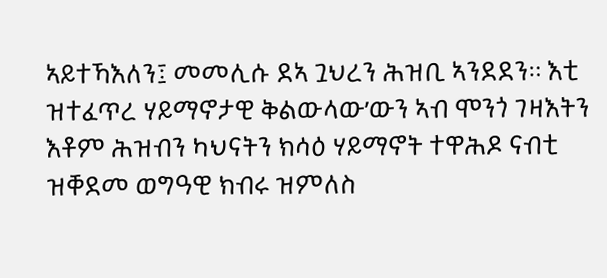ኣይተኻእለን፤ መመሊሱ ደኣ ጓህረን ሕዝቢ ኣንደደን። እቲ ዝተፈጥረ ሃይማኖታዊ ቅልውላው’ውን ኣብ ሞንጎ ገዛእትን እቶም ሕዝብን ካህናትን ክሳዕ ሃይማኖት ተዋሕዶ ናብቲ ዝቐደመ ወግዓዊ ክብሩ ዝምለስ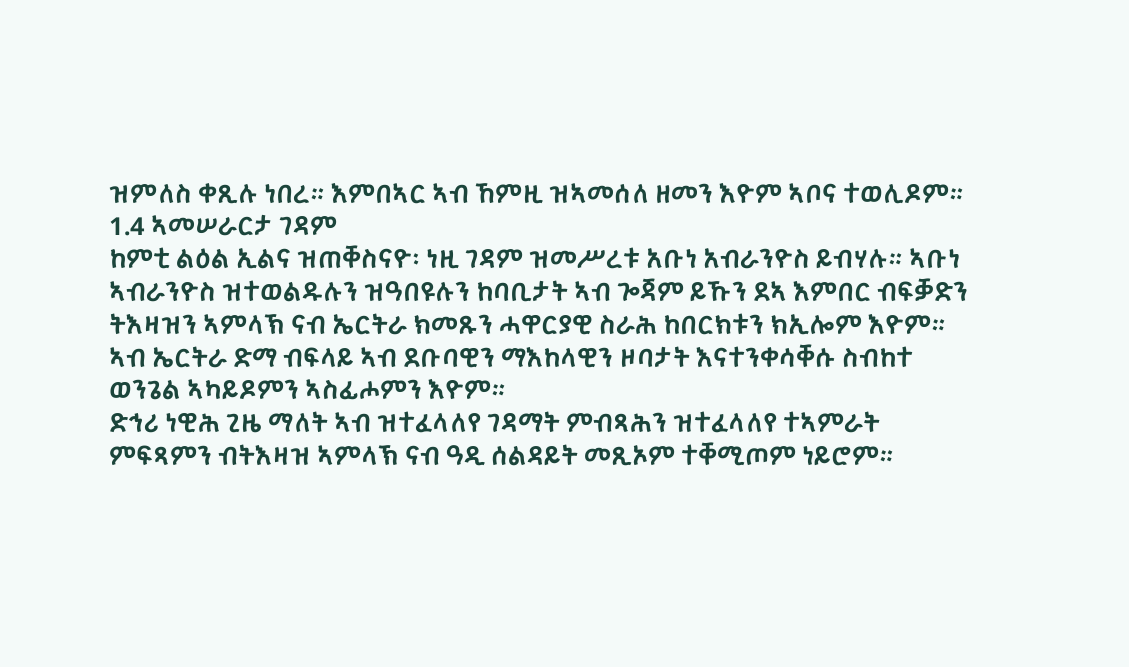ዝምለስ ቀጺሉ ነበረ። እምበኣር ኣብ ኸምዚ ዝኣመሰለ ዘመን እዮም ኣቦና ተወሊዶም።
1.4 ኣመሠራርታ ገዳም
ከምቲ ልዕል ኢልና ዝጠቐስናዮ፡ ነዚ ገዳም ዝመሥረቱ አቡነ አብራንዮስ ይብሃሉ። ኣቡነ ኣብራንዮስ ዝተወልዱሉን ዝዓበዩሉን ከባቢታት ኣብ ጐጃም ይኹን ደኣ እምበር ብፍቓድን ትእዛዝን ኣምላኽ ናብ ኤርትራ ክመጹን ሓዋርያዊ ስራሕ ከበርክቱን ክኢሎም እዮም። ኣብ ኤርትራ ድማ ብፍላይ ኣብ ደቡባዊን ማእከላዊን ዞባታት እናተንቀሳቐሱ ስብከተ ወንጌል ኣካይዶምን ኣስፊሖምን እዮም።
ድኅሪ ነዊሕ ጊዜ ማለት ኣብ ዝተፈላለየ ገዳማት ምብጻሕን ዝተፈላለየ ተኣምራት ምፍጻምን ብትእዛዝ ኣምላኽ ናብ ዓዲ ሰልዳይት መጺኦም ተቐሚጦም ነይሮም።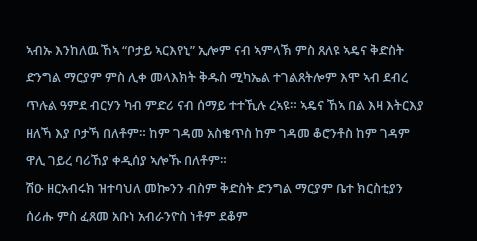ኣብኡ እንከለዉ ኸኣ “ቦታይ ኣርእየኒ” ኢሎም ናብ ኣምላኽ ምስ ጸለዩ ኣዴና ቅድስት ድንግል ማርያም ምስ ሊቀ መላእክት ቅዱስ ሚካኤል ተገልጸትሎም እሞ ኣብ ደብረ ጥሉል ዓምደ ብርሃን ካብ ምድሪ ናብ ሰማይ ተተኺሉ ረኣዩ። ኣዴና ኸኣ በል እዛ እትርእያ ዘለኻ እያ ቦታኻ በለቶም። ከም ገዳመ አስቄጥስ ከም ገዳመ ቆሮንቶስ ከም ገዳም ዋሊ ገይረ ባሪኸያ ቀዲሰያ ኣሎኹ በለቶም።
ሽዑ ዘርአብሩክ ዝተባህለ መኰንን ብስም ቅድስት ድንግል ማርያም ቤተ ክርስቲያን ሰሪሑ ምስ ፈጸመ አቡነ አብራንዮስ ነቶም ደቆም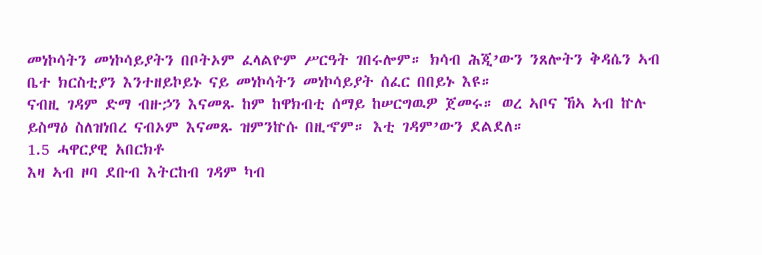መነኮሳትን መነኮሳይያትን በቦትኦም ፈላልዮም ሥርዓት ገበሩሎም። ክሳብ ሕጂ’ውን ንጸሎትን ቅዳሴን ኣብ ቤተ ክርስቲያን እንተዘይኮይኑ ናይ መነኮሳትን መነኮሳይያት ሰፈር በበይኑ እዩ።
ናብዚ ገዳም ድማ ብዙኃን እናመጹ ከም ከዋክብቲ ሰማይ ከሠርግዉዎ ጀመሩ። ወረ ኣቦና ኸኣ ኣብ ኵሉ ይስማዕ ስለዝነበረ ናብኦም እናመጹ ዝምንኵሱ በዚኆም። እቲ ገዳም’ውን ደልደለ።
1.5 ሓዋርያዊ አበርክቶ
እዛ ኣብ ዞባ ደቡብ እትርከብ ገዳም ካብ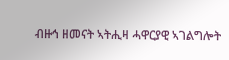ብዙኅ ዘመናት ኣትሒዛ ሓዋርያዊ ኣገልግሎት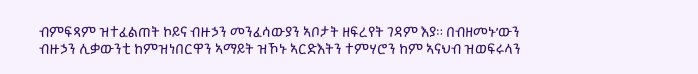ብምፍጻም ዝተፈልጠት ኮይና ብዙኃን መንፈሳውያን ኣቦታት ዘፍረየት ገዳም እያ። በብዘመኑ’ውን ብዙኃን ሊቃውንቲ ከምዝነበርዋን ኣማይት ዝኾኑ ኣርድእትን ተምሃሮን ከም ኣናህብ ዝወፍሩላን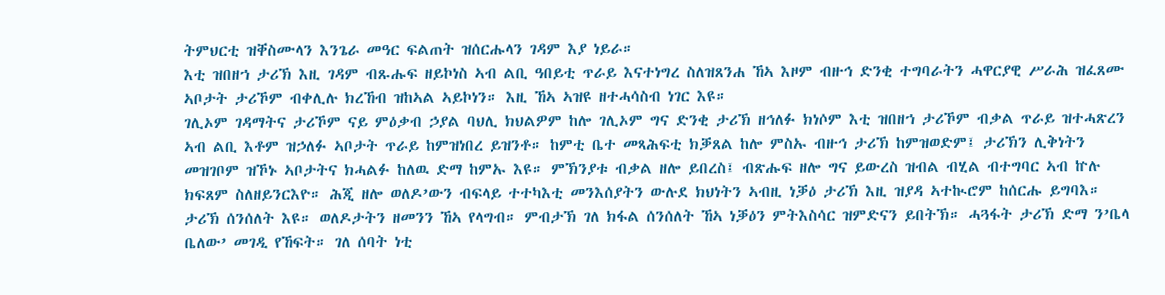ትምህርቲ ዝቐስሙላን እንጌራ መዓር ፍልጠት ዝሰርሑላን ገዳም እያ ነይራ።
እቲ ዝበዘኀ ታሪኽ እዚ ገዳም ብጹሑፍ ዘይኮነስ ኣብ ልቢ ዓበይቲ ጥራይ እናተነግረ ስለዝጸንሐ ኸኣ እዞም ብዙኅ ድንቂ ተግባራትን ሓዋርያዊ ሥራሕ ዝፈጸሙ ኣቦታት ታሪኾም ብቀሊሉ ክረኸብ ዝከኣል ኣይኮነን። እዚ ኸኣ ኣዝዩ ዘተሓሳስብ ነገር እዩ።
ገሊኦም ገዳማትና ታሪኾም ናይ ምዕቃብ ኃያል ባህሊ ክህልዎም ከሎ ገሊኦም ግና ድንቂ ታሪኽ ዘኅለፉ ክነሶም እቲ ዝበዘኀ ታሪኾም ብቃል ጥራይ ዝተሓጽረን ኣብ ልቢ እቶም ዝኃለፉ ኣቦታት ጥራይ ከምዝነበረ ይዝንቶ። ከምቲ ቤተ መጻሕፍቲ ክቓጸል ከሎ ምስኡ ብዙኅ ታሪኽ ከምዝወድም፤ ታሪኽን ሊቅነትን መዝገቦም ዝኾኑ ኣቦታትና ክሓልፉ ከለዉ ድማ ከምኡ እዩ። ምኽንያቱ ብቃል ዘሎ ይበረስ፤ ብጽሑፍ ዘሎ ግና ይውረስ ዝብል ብሂል ብተግባር ኣብ ኵሉ ክፍጸም ስለዘይንርእዮ። ሕጂ ዘሎ ወለዶ’ውን ብፍላይ ተተካእቲ መንእሰያትን ውሉደ ክህነትን ኣብዚ ነቓዕ ታሪኽ እዚ ዝያዳ ኣተኲሮም ከሰርሑ ይግባእ። ታሪኽ ሰንሰለት እዩ። ወለዶታትን ዘመንን ኸኣ የላግብ። ምብታኽ ገለ ክፋል ሰንሰለት ኸኣ ነቓዕን ምትእስሳር ዝምድናን ይበትኽ። ሓጓፋት ታሪኽ ድማ ን’ቤላ ቤለው’ መገዲ የኸፍት። ገለ ሰባት ነቲ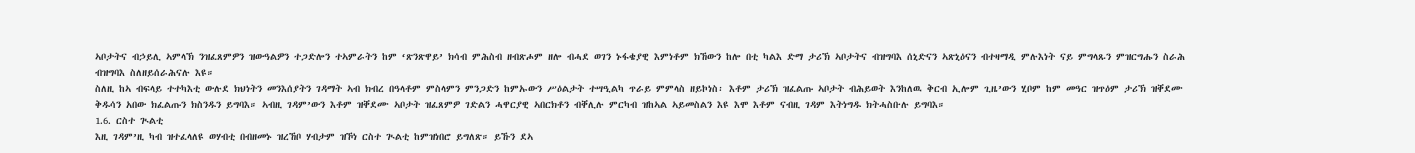ኣቦታትና ብኃይሊ ኣምላኽ ንዝፈጸምዎን ዝውዓልዎን ተጋድሎን ተኣምራትን ከም ‘ጽንጽዋይ’ ክሳብ ምሕስብ ዘብጽሖም ዘሎ ብሓደ ወገን ኑፋቄያዊ እምነቶም ክኸውን ከሎ በቲ ካልእ ድማ ታሪኽ ኣቦታትና ብዝግባእ ሰኒድናን ኣጽኒዕናን ብተዛማዲ ምሉእነት ናይ ምግላጹን ምዝርግሑን ስራሕ ብዝግባእ ስለዘይሰራሕናሉ እዩ።
ስለዚ ከኣ ብፍላይ ተተካእቲ ውሉደ ክህነትን መንእሰያትን ገዳማት ኣብ ክብረ በዓላቶም ምስላምን ምንጋድን ከምኡውን ሥዕልታት ተሣዒልካ ጥራይ ምምላስ ዘይኮነስ፡ እቶም ታሪኽ ዝፈልጡ ኣቦታት ብሕይወት እንከለዉ ቅርብ ኢሎም ጊዜ’ውን ሂቦም ከም መዓር ዝጥዕም ታሪኽ ዝቐደሙ ቅዱሳን አበው ክፈልጡን ክስንዱን ይግባእ። ኣብዚ ገዳም’ውን እቶም ዝቐደሙ ኣቦታት ዝፈጸምዎ ገድልን ሓዋርያዊ ኣበርክቶን ብቐሊሉ ምርካብ ዝከኣል ኣይመስልን እዩ እሞ እቶም ናብዚ ገዳም እትነግዱ ክትሓስቡሉ ይግባእ።
1.6. ርስተ ጒልቲ
እዚ ገዳም’ዚ ካብ ዝተፈላለዩ ወሃብቲ በብዘመኑ ዝረኸቦ ሃብታም ዝኾነ ርስተ ጒልቲ ከምዝነበሮ ይግለጽ። ይኹን ደኣ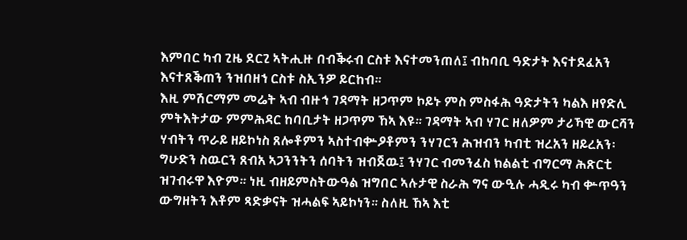እምበር ካብ ጊዜ ደርጊ ኣትሒዙ በብቕሩብ ርስቱ እናተመንጠለ፤ ብከባቢ ዓድታት እናተደፈአን እናተጸቕጠን ንዝበዘኀ ርስቱ ስኢንዎ ይርከብ።
እዚ ምሽርማም መሬት ኣብ ብዙኅ ገዳማት ዘጋጥም ኮይኑ ምስ ምስፋሕ ዓድታትን ካልእ ዘየድሊ ምትእትታው ምምሕዳር ከባቢታት ዘጋጥም ኸኣ እዩ። ገዳማት ኣብ ሃገር ዘለዎም ታሪኻዊ ውርሻን ሃብትን ጥራይ ዘይኮነስ ጸሎቶምን ኣስተብቍዖቶምን ንሃገርን ሕዝብን ካብቲ ዝረአን ዘይረአን፡ ግሁድን ስዉርን ጸብአ ኣጋንንትን ሰባትን ዝብጀዉ፤ ንሃገር ብመንፈስ ክልልቲ ብግርማ ሕጽርቲ ዝገብሩዋ እዮም። ነዚ ብዘይምስትውዓል ዝግበር ኣሉታዊ ስራሕ ግና ውዒሉ ሓዲሩ ካብ ቍጥዓን ውግዘትን እቶም ጻድቃናት ዝሓልፍ ኣይኮነን። ስለዚ ኸኣ እቲ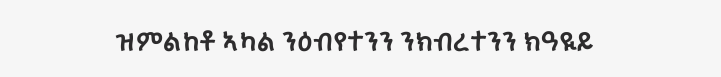ዝምልከቶ ኣካል ንዕብየተንን ንክብረተንን ክዓዪይ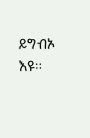ይግብኦ እዩ።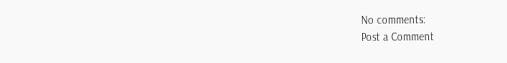No comments:
Post a Comment